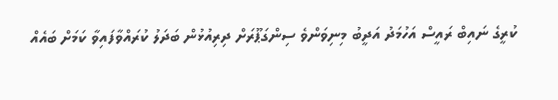ކުރީގެ ނައިބް ރައީސް އަހުމަދު އަދީބު މިނިވަންވެ ސިންގަޕޫރަށް ދިރިއުޅުން ބަދަލު ކުރައްވާފައިވާ ކަމަށް ބައެއް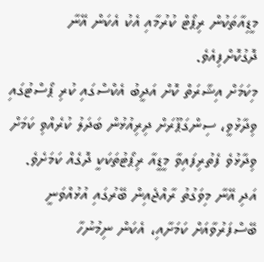މީޑިއާތަކުން ރިޕޯޓް ކުރުމާއި އެކު އެކަން އޭނާ ދޮގުކޮށްފިއެވެ.
މިކަމަށް އިޝާރަތް ކޮށް އަދީބު އެކްސްގައި ކުރި ޕޯސްޓުގައި ވިދާޅުވީ، ސިންގަޕޫރަށް ދިރިއުޅުން ބަދަލު ކުރެއްވި ކަމަށް ވިދާޅުވެ ފެތުރިފައިވާ މީޑީއާ ރިޕޯޓުތަކަކީ ދޮގެއް ކަމަށެވެ. އަދި އޭނާ މިވަގުތު ރާއްޖެއިން ބޭރުގައި އުޅުއްވަނީ ބޭސްފަރުވާއަށް ކަމަށާއި، އެކަން ނިމުނުހާ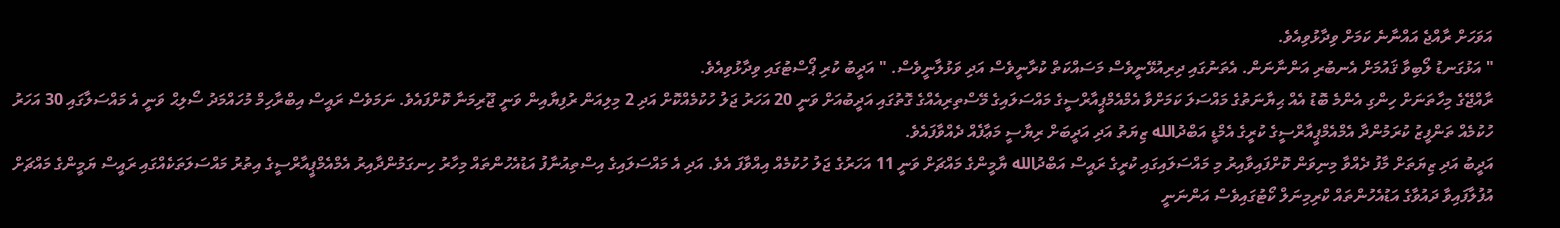އަވަހަށް ރާއްޖެ އައްނާނެ ކަމަށް ވިދާޅުވިއެވެ.
" އަޅުގަނޑު ލޯބިވާ ޤައުމަށް އެނބުރި އަންނާނަން. އެތަނުގައި ދިރިއުޅޭނީވެސް މަސައްކަތް ކުރާނީވެސް އަދި ވަޅުލާނީވެސް. " އަދީބު ކުރި ޕޯސްޓުގައި ވިދާޅުވިއެވެ.
ރާއްޖޭގެ މިހާތަނަށް ހިންގި އެންމެ ބޮޑު އެއް ޙިޔާނަތުގެ މައްސަލަ ކަމަށްވާ އެމްއެމްޕީއާރްސީގެ މައްސަލައިގެ މޭސްތިރިއެއްގެ ގޮތުގައި އަދީބުއަށް ވަނީ 20 އަހަރު ޖަލު ހުކުމެއްކޮށް އަދި 2 މިލިއަން ރުފިޔާއިން ވަނީ ޖޫރިމަނާ ކޮށްފައެވެ. ނަމަވެސް ރައީސް އިބްރާހިމް މުހައްމަދު ސޯލިޙް ވަނީ އެ މައްސަލާގައި 30 އަހަރު ހުކުމެއް ތަންފީޒު ކުރަމުންދާ އެމްއެމްޕީއާރްސީގެ ކުރީގެ އެމްޑީ އަބްދުالله ޒިޔަތު އަދި އަދީބަށް ރިޔާސީ މަޢާފެއް ދެއްވާފައެވެ.
އަދީބު އަދި ޒިޔަތަށް މާފު ދެއްވާ މިނިވަން ކޮށްފައިވާއިރު މި މައްސަލައިގައި ކުރީގެ ރައީސް އަބްދުالله ޔާމީންގެ މައްޗަށް ވަނީ 11 އަހަރުގެ ޖަލު ހުކުމެއް އިއްވާފަ އެވެ. އަދި އެ މައްސަލައިގެ އިސްތިއުނާފު އަޑުއެހުންތައް މިހާރު ހިނގަމުންދާއިރު އެމްއެމްޕީއާރްސީގެ އިތުރު މައްސަލަތަކެއްގައި ރައީސް ޔަމީންގެ މައްޗަށް އުފުލާފައިވާ ދައުވާގެ އަޑުއެހުންތައް ކްރިމިނަލް ކޯޓުގައިވެސް އަންނަނީ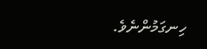ހިނގަމުންނެވެ.